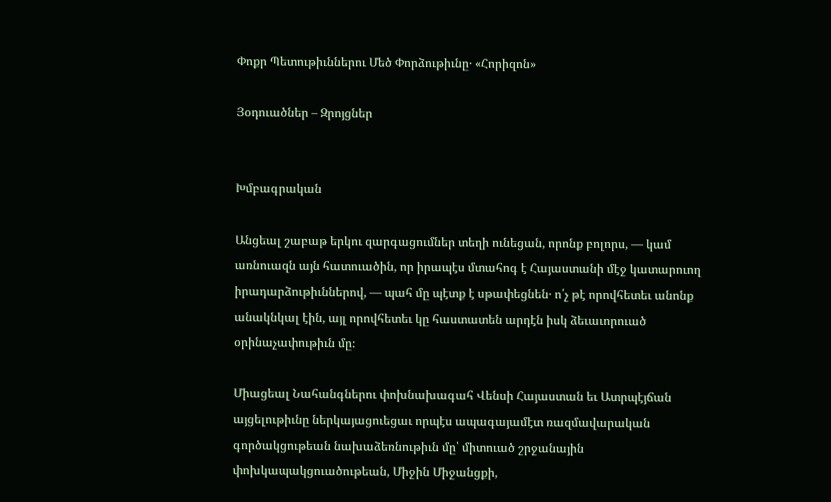Փոքր Պետութիւններու Մեծ Փորձութիւնը․ «Հորիզոն»

Յօդուածներ – Զրոյցներ


Խմբագրական

Անցեալ շաբաթ երկու զարգացումներ տեղի ունեցան, որոնք բոլորս, — կամ առնուազն այն հատուածին, որ իրապէս մտահոգ է Հայաստանի մէջ կատարուող իրադարձութիւններով, — պահ մը պէտք է սթափեցնեն․ ո՛չ թէ որովհետեւ անոնք անակնկալ էին, այլ որովհետեւ կը հաստատեն արդէն իսկ ձեւաւորուած օրինաչափութիւն մը։

Միացեալ Նահանգներու փոխնախագահ Վենսի Հայաստան եւ Ատրպէյճան այցելութիւնը ներկայացուեցաւ որպէս ապագայամէտ ռազմավարական գործակցութեան նախաձեռնութիւն մը՝ միտուած շրջանային փոխկապակցուածութեան, Միջին Միջանցքի,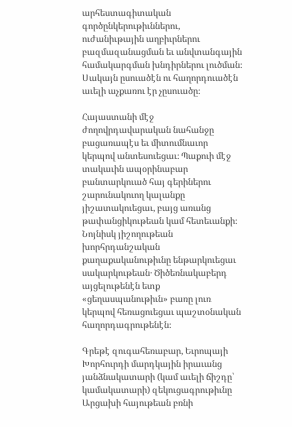արհեստագիտական գործընկերութիւններու, ուժանիւթային աղբիւրներու բազմազանացման եւ անվտանգային համակարգման խնդիրներու լուծման։ Սակայն ըսուածէն ու հաղորդուածէն աւելի աչքառու էր չըսուածը։

Հայաստանի մէջ ժողովրդավարական նահանջը բացառապէս եւ միտումնաւոր կերպով անտեսուեցաւ։ Պաքուի մէջ տակաւին ապօրինաբար բանտարկուած հայ գերիներու շարունակուող կալանքը յիշատակուեցաւ, բայց առանց թափանցիկութեան կամ հետեւանքի։ Նոյնիսկ յիշողութեան խորհրդանշական քաղաքականութիւնը ենթարկուեցաւ սակարկութեան․ Ծիծեռնակաբերդ այցելութենէն ետք «ցեղասպանութիւն» բառը լուռ կերպով հեռացուեցաւ պաշտօնական հաղորդագրութենէն։

Գրեթէ զուգահեռաբար, Եւրոպայի Խորհուրդի մարդկային իրաւանց յանձնակատարի (կամ աւելի ճիշդը՝ կամակատարի) զեկուցագրութիւնը Արցախի հայութեան բռնի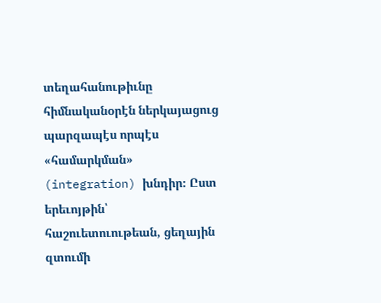տեղահանութիւնը հիմնականօրէն ներկայացուց պարզապէս որպէս «համարկման» (integration) խնդիր։ Ըստ երեւոյթին՝ հաշուետուութեան, ցեղային զտումի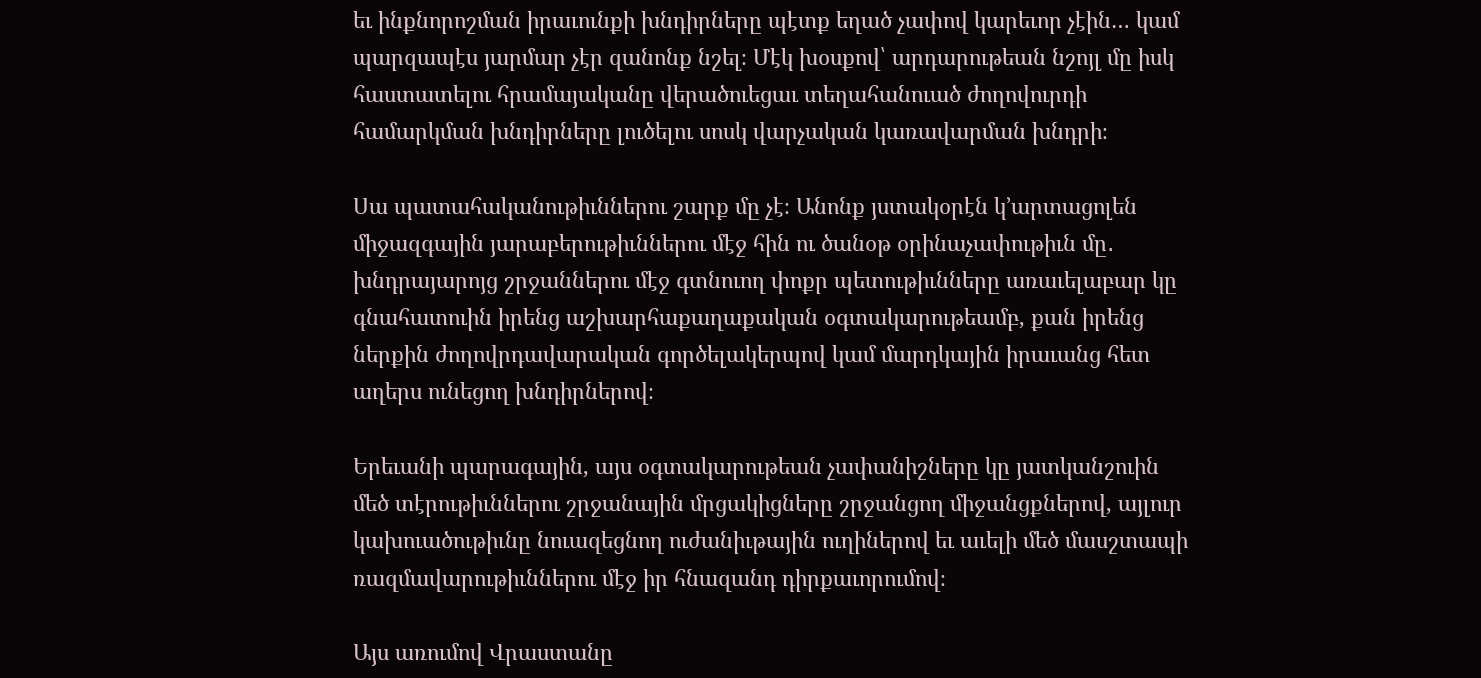եւ ինքնորոշման իրաւունքի խնդիրները պէտք եղած չափով կարեւոր չէին… կամ պարզապէս յարմար չէր զանոնք նշել։ Մէկ խօսքով՝ արդարութեան նշոյլ մը իսկ հաստատելու հրամայականը վերածուեցաւ տեղահանուած ժողովուրդի համարկման խնդիրները լուծելու սոսկ վարչական կառավարման խնդրի։

Սա պատահականութիւններու շարք մը չէ։ Անոնք յստակօրէն կ՚արտացոլեն միջազգային յարաբերութիւններու մէջ հին ու ծանօթ օրինաչափութիւն մը․ խնդրայարոյց շրջաններու մէջ գտնուող փոքր պետութիւնները առաւելաբար կը գնահատուին իրենց աշխարհաքաղաքական օգտակարութեամբ, քան իրենց ներքին ժողովրդավարական գործելակերպով կամ մարդկային իրաւանց հետ աղերս ունեցող խնդիրներով։

Երեւանի պարագային, այս օգտակարութեան չափանիշները կը յատկանշուին մեծ տէրութիւններու շրջանային մրցակիցները շրջանցող միջանցքներով, այլուր կախուածութիւնը նուազեցնող ուժանիւթային ուղիներով եւ աւելի մեծ մասշտապի ռազմավարութիւններու մէջ իր հնազանդ դիրքաւորումով։

Այս առումով Վրաստանը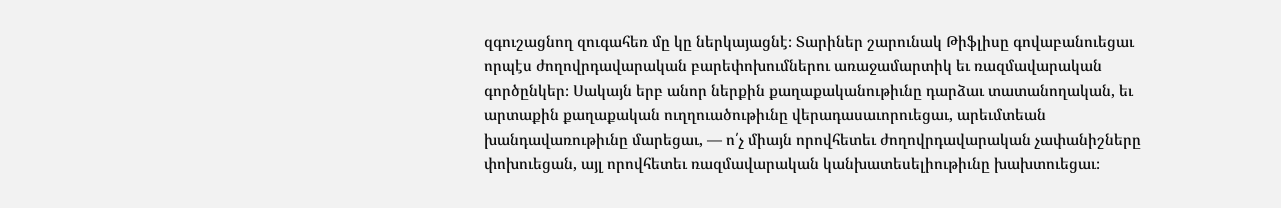զգուշացնող զուգահեռ մը կը ներկայացնէ։ Տարիներ շարունակ Թիֆլիսը գովաբանուեցաւ որպէս ժողովրդավարական բարեփոխումներու առաջամարտիկ եւ ռազմավարական գործընկեր։ Սակայն երբ անոր ներքին քաղաքականութիւնը դարձաւ տատանողական, եւ արտաքին քաղաքական ուղղուածութիւնը վերադասաւորուեցաւ, արեւմտեան խանդավառութիւնը մարեցաւ, — ո՛չ միայն որովհետեւ ժողովրդավարական չափանիշները փոխուեցան, այլ որովհետեւ ռազմավարական կանխատեսելիութիւնը խախտուեցաւ։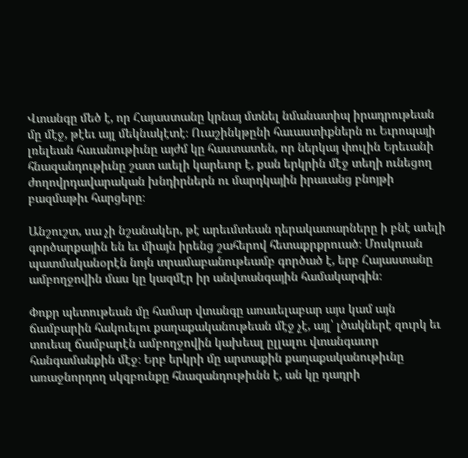Վտանգը մեծ է, որ Հայաստանը կրնայ մտնել նմանատիպ իրադրութեան մը մէջ, թէեւ այլ մեկնակէտէ։ Ուաշինկթընի հաւաստիքներն ու Եւրոպայի լռելեան հաւանութիւնը այժմ կը հաստատեն, որ ներկայ փուլին Երեւանի հնազանդութիւնը շատ աւելի կարեւոր է, քան երկրին մէջ տեղի ունեցող ժողովրդավարական խնդիրներն ու մարդկային իրաւանց բնոյթի բազմաթիւ հարցերը։

Անշուշտ, սա չի նշանակեր, թէ արեւմտեան դերակատարները ի բնէ աւելի գործարքային են եւ միայն իրենց շահերով հետաքրքրուած։ Մոսկուան պատմականօրէն նոյն տրամաբանութեամբ գործած է, երբ Հայաստանը ամբողջովին մաս կը կազմէր իր անվտանգային համակարգին։

Փոքր պետութեան մը համար վտանգը առաւելաբար այս կամ այն ճամբարին հակուելու քաղաքականութեան մէջ չէ, այլ՝ լծակներէ զուրկ եւ տուեալ ճամբարէն ամբողջովին կախեալ ըլլալու վտանգաւոր հանգամանքին մէջ։ Երբ երկրի մը արտաքին քաղաքականութիւնը առաջնորդող սկզբունքը հնազանդութիւնն է, ան կը դադրի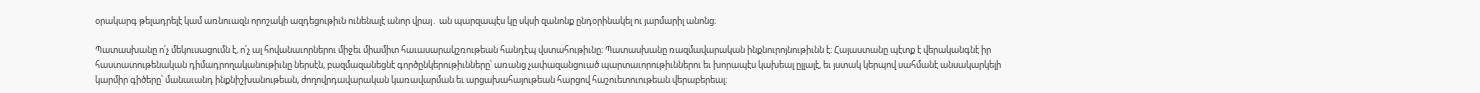օրակարգ թելադրելէ կամ առնուազն որոշակի ազդեցութիւն ունենալէ անոր վրայ․ ան պարզապէս կը սկսի զանոնք ընդօրինակել ու յարմարիլ անոնց։

Պատասխանը ո՛չ մեկուսացումն է, ո՛չ ալ հովանաւորներու միջեւ միամիտ հաւասարակշռութեան հանդէպ վստահութիւնը։ Պատասխանը ռազմավարական ինքնուրոյնութիւնն է։ Հայաստանը պէտք է վերականգնէ իր հաստատութենական դիմադրողականութիւնը ներսէն, բազմազանեցնէ գործընկերութիւնները՝ առանց չափազանցուած պարտաւորութիւններու եւ խորապէս կախեալ ըլլալէ, եւ յստակ կերպով սահմանէ անսակարկելի կարմիր գիծերը՝ մանաւանդ ինքնիշխանութեան, ժողովրդավարական կառավարման եւ արցախահայութեան հարցով հաշուետուութեան վերաբերեալ։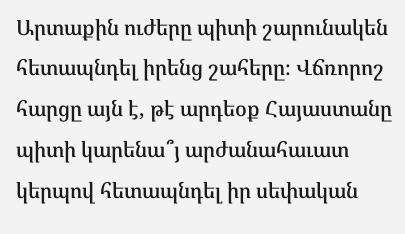Արտաքին ուժերը պիտի շարունակեն հետապնդել իրենց շահերը։ Վճռորոշ հարցը այն է, թէ արդեօք Հայաստանը պիտի կարենա՞յ արժանահաւատ կերպով հետապնդել իր սեփական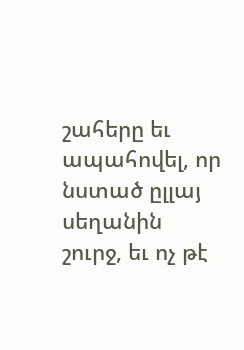շահերը եւ ապահովել, որ նստած ըլլայ սեղանին շուրջ, եւ ոչ թէ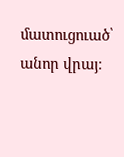մատուցուած՝ անոր վրայ։